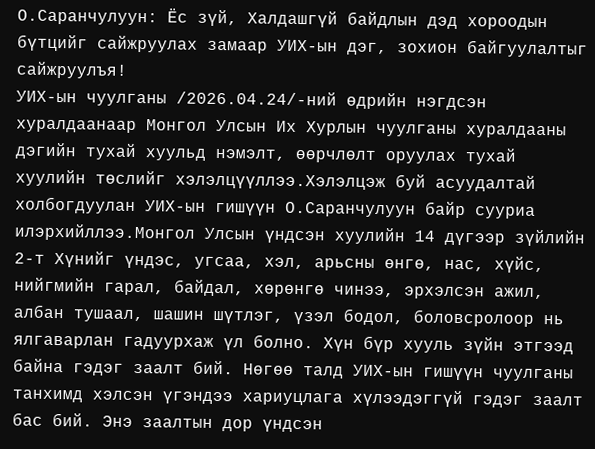О.Саранчулуун: Ёс зүй, Халдашгүй байдлын дэд хороодын бүтцийг сайжруулах замаар УИХ-ын дэг, зохион байгуулалтыг сайжруулъя!
УИХ-ын чуулганы /2026.04.24/-ний өдрийн нэгдсэн хуралдаанаар Монгол Улсын Их Хурлын чуулганы хуралдааны дэгийн тухай хуульд нэмэлт, өөрчлөлт оруулах тухай хуулийн төслийг хэлэлцүүллээ.Хэлэлцэж буй асуудалтай холбогдуулан УИХ-ын гишүүн О.Саранчулуун байр сууриа илэрхийллээ.Монгол Улсын үндсэн хуулийн 14 дүгээр зүйлийн 2-т Хүнийг үндэс, угсаа, хэл, арьсны өнгө, нас, хүйс, нийгмийн гарал, байдал, хөрөнгө чинээ, эрхэлсэн ажил, албан тушаал, шашин шүтлэг, үзэл бодол, боловсролоор нь ялгаварлан гадуурхаж үл болно. Хүн бүр хууль зүйн этгээд байна гэдэг заалт бий. Нөгөө талд УИХ-ын гишүүн чуулганы танхимд хэлсэн үгэндээ хариуцлага хүлээдэггүй гэдэг заалт бас бий. Энэ заалтын дор үндсэн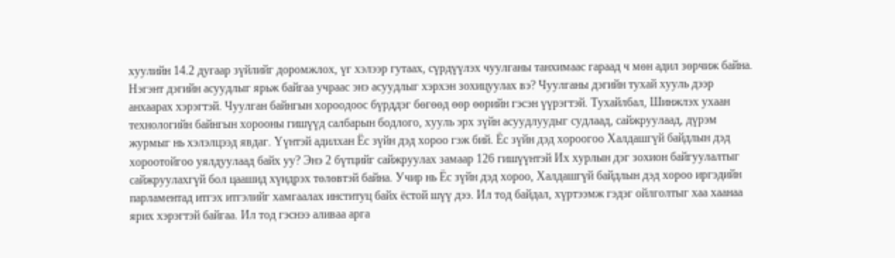хуулийн 14.2 дугаар зүйлийг доромжлох, үг хэлээр гутаах, сүрдүүлэх чуулганы танхимаас гараад ч мөн адил зөрчиж байна. Нэгэнт дэгийн асуудлыг ярьж байгаа учраас энэ асуудлыг хэрхэн зохицуулах вэ? Чуулганы дэгийн тухай хууль дээр анхаарах хэрэгтэй. Чуулган байнгын хороодоос бүрддэг бөгөөд өөр өөрийн гэсэн үүрэгтэй. Тухайлбал, Шинжлэх ухаан технологийн байнгын хорооны гишүүд салбарын бодлого, хууль эрх зүйн асуудлуудыг судлаад, сайжруулаад, дүрэм журмыг нь хэлэлцээд явдаг. Үүнтэй адилхан Ёс зүйн дэд хороо гэж бий. Ёс зүйн дэд хороогоо Халдашгүй байдлын дэд хороотойгоо уялдуулаад байх уу? Энэ 2 бүтцийг сайжруулах замаар 126 гишүүнтэй Их хурлын дэг зохион байгуулалтыг сайжруулахгүй бол цаашид хүндрэх төлөвтэй байна. Учир нь Ёс зүйн дэд хороо, Халдашгүй байдлын дэд хороо иргэдийн парламентад итгэх итгэлийг хамгаалах институц байх ёстой шүү дээ. Ил тод байдал, хүртээмж гэдэг ойлголтыг хаа хаанаа ярих хэрэгтэй байгаа. Ил тод гэснээ аливаа арга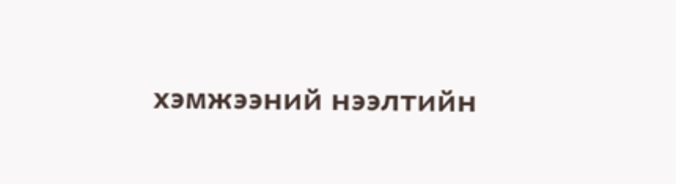хэмжээний нээлтийн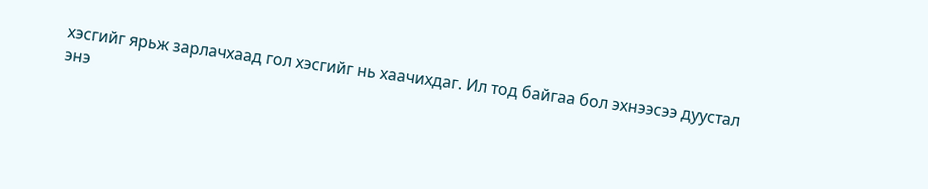хэсгийг ярьж зарлачхаад гол хэсгийг нь хаачихдаг. Ил тод байгаа бол эхнээсээ дуустал энэ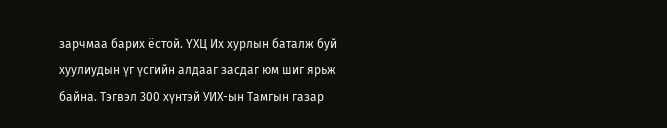зарчмаа барих ёстой. ҮХЦ Их хурлын баталж буй хуулиудын үг үсгийн алдааг засдаг юм шиг ярьж байна. Тэгвэл 300 хүнтэй УИХ-ын Тамгын газар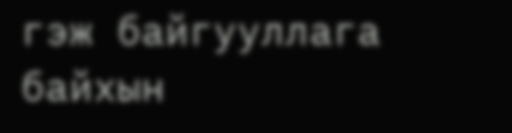гэж байгууллага байхын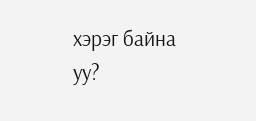хэрэг байна уу?